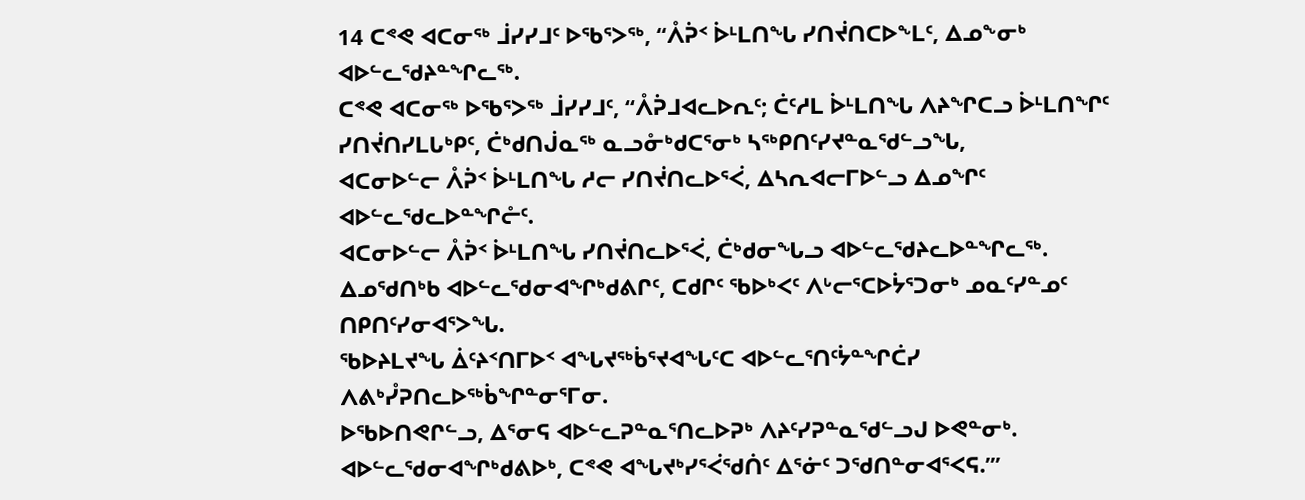14 ᑕᕝᕙ ᐊᑕᓂᖅ ᒨᓯᓯᒧᑦ ᐅᖃᕐᐳᖅ, “ᐰᕉᑉ ᐆᒻᒪᑎᖓ ᓯᑎᔫᑎᑕᐅᖕᒪᑦ, ᐃᓄᖕᓂᒃ ᐊᐅᓪᓚᖁᔨᓐᖏᓚᖅ.
ᑕᕝᕙ ᐊᑕᓂᖅ ᐅᖃᕐᐳᖅ ᒨᓯᓯᒧᑦ, “ᐰᕉᒧᐊᓚᐅᕆᑦ; ᑖᑦᓱᒪ ᐆᒻᒪᑎᖓ ᐱᔨᖏᑕᓗ ᐆᒻᒪᑎᖏᑦ ᓯᑎᔫᑎᓯᒪᒐᒃᑭᑦ, ᑖᒃᑯᑎᒎᓇᖅ ᓇᓗᓁᒃᑯᑕᕐᓂᒃ ᓴᖅᑭᑎᑦᓯᔪᓐᓇᖁᓪᓗᖓ,
ᐊᑕᓂᐅᓪᓕ ᐰᕉᑉ ᐆᒻᒪᑎᖓ ᓱᓕ ᓯᑎᔫᑎᓚᐅᕐᐹ, ᐃᓴᕆᐊᓕᒥᐅᓪᓗ ᐃᓄᖏᑦ ᐊᐅᓪᓚᖁᓚᐅᓐᖏᓔᑦ.
ᐊᑕᓂᐅᓪᓕ ᐰᕉᑉ ᐆᒻᒪᑎᖓ ᓯᑎᔫᑎᓚᐅᕐᐹ, ᑖᒃᑯᓂᖓᓗ ᐊᐅᓪᓚᖁᔨᓚᐅᓐᖏᓚᖅ.
ᐃᓄᖁᑎᒃᑲ ᐊᐅᓪᓚᖁᓂᐊᖏᒃᑯᕕᒋᑦ, ᑕᑯᒋᑦ ᖃᐅᒃᐸᑦ ᐱᒡᓕᕐᑕᐅᔮᕐᑐᓂᒃ ᓄᓇᑦᓯᓐᓄᑦ ᑎᑭᑎᑦᓯᓂᐊᕐᐳᖓ.
ᖃᐅᔨᒪᔪᖓ ᐄᑦᔨᑉᑎᒥᐅᑉ ᐊᖓᔪᖅᑳᕐᔪᐊᖓᑦᑕ ᐊᐅᓪᓚᕐᑎᑦᔮᓐᖏᑖᓯ ᐱᕕᒃᓮᕈᑎᓚᐅᖅᑳᖏᓐᓂᕐᒥᓂ.
ᐅᖃᐅᑎᕙᒋᓪᓗ, ᐃᕐᓂᕋ ᐊᐅᓪᓚᕈᓐᓇᕐᑎᓚᐅᕈᒃ ᐱᔨᑦᓯᕈᓐᓇᖁᓪᓗᒍ ᐅᕙᓐᓂᒃ. ᐊᐅᓪᓚᖁᓂᐊᖏᒃᑯᕕᐅᒃ, ᑕᕝᕙ ᐊᖓᔪᒃᓯᕐᐹᖁᑏᑦ ᐃᕐᓃᑦ ᑐᖁᑎᓐᓂᐊᕐᐸᕋ.’”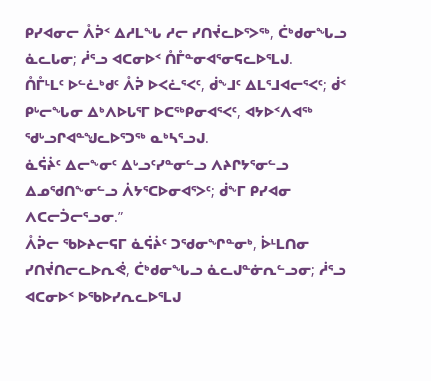ᑭᓯᐊᓂᓕ ᐰᕉᑉ ᐃᓱᒪᖓ ᓱᓕ ᓯᑎᔫᓚᐅᕐᐳᖅ, ᑖᒃᑯᓂᖓᓗ ᓈᓚᒐᓂ; ᓲᕐᓗ ᐊᑕᓂᐅᑉ ᑍᒤᓐᓂᐊᕐᓂᕋᓚᐅᕐᒪᒍ.
ᑍᒤᒻᒪᑦ ᐅᓪᓛᒃᑯᑦ ᐰᕉ ᐅᐸᓛᕐᐸᑦ, ᑰᖕᒧᑦ ᐃᒪᕐᒧᐊᓕᕐᐸᑦ; ᑰᑉ ᑭᒡᓕᖓᓂ ᐃᒃᐱᐅᒐᕐᒥ ᐅᑕᖅᑭᓂᐊᕐᐸᑦ, ᐊᔭᐅᑉᐱᐊᖅ ᖁᒡᓗᒋᐊᓐᖑᓚᐅᕐᑐᖅ ᓇᒃᓴᕐᓗᒍ.
ᓈᕌᔩᑦ ᐃᓕᖕᓂᑦ ᐃᒡᓗᑦᓯᓐᓂᓪᓗ ᐱᔨᒋᔭᕐᓂᓪᓗ ᐃᓄᖁᑎᖕᓂᓪᓗ ᐲᔭᕐᑕᐅᓂᐊᕐᐳᑦ; ᑰᖕᒥ ᑭᓯᐊᓂ ᐱᑕᓕᑑᓕᕐᓗᓂ.”
ᐰᕉᓕ ᖃᐅᔨᓕᕋᒥ ᓈᕌᔩᑦ ᑐᖁᓂᖏᓐᓂᒃ, ᐆᒻᒪᑎᓂ ᓯᑎᔫᑎᓕᓚᐅᕆᕚ, ᑖᒃᑯᓂᖓᓗ ᓈᓚᒍᓐᓃᕆᓪᓗᓂ; ᓲᕐᓗ ᐊᑕᓂᐅᑉ ᐅᖃᐅᓯᕆᓚᐅᕐᒪᒍ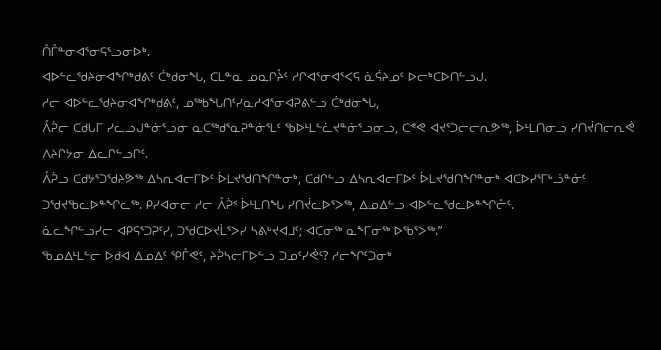ᑍᒤᓐᓂᐊᕐᓂᕋᕐᓗᓂᐅᒃ.
ᐊᐅᓪᓚᖁᔨᓂᐊᖏᒃᑯᕕᑦ ᑖᒃᑯᓂᖓ, ᑕᒪᓐᓇ ᓄᓇᒋᔧᑦ ᓱᒋᐊᕐᓂᐊᕐᐸᕋ ᓈᕌᔨᓄᑦ ᐅᓕᒃᑕᐅᑎᓪᓗᒍ.
ᓱᓕ ᐊᐅᓪᓚᖁᔨᓂᐊᖏᒃᑯᕕᑦ, ᓄᖅᑲᖓᑎᑦᓯᓇᓱᐊᕐᓂᐊᕈᕕᓪᓗ ᑖᒃᑯᓂᖓ,
ᐰᕉᓕ ᑕᑯᒐᒥ ᓯᓚᓗᒍᓐᓃᕐᓗᓂ ᓇᑕᖅᑯᕐᓇᕈᓐᓃᕐᒪᑦ ᖃᐅᒻᒪᓪᓛᔪᓐᓃᕐᓗᓂᓗ, ᑕᕝᕙ ᐊᔪᕐᑐᓕᓕᕆᕗᖅ, ᐆᒻᒪᑎᓂᓗ ᓯᑎᔫᑎᓕᕆᕚ ᐱᔨᒋᔭᓂ ᐃᓚᒋᓪᓗᒋᑦ.
ᐰᕉᓗ ᑕᑯᔭᕐᑐᖁᔨᕗᖅ ᐃᓴᕆᐊᓕᒥᐅᑦ ᐆᒪᔪᖁᑎᖏᓐᓂᒃ, ᑕᑯᒋᓪᓗ ᐃᓴᕆᐊᓕᒥᐅᑦ ᐆᒪᔪᖁᑎᖏᓐᓂᒃ ᐊᑕᐅᓯᕐᒥᒡᓘᓐᓃᑦ ᑐᖁᔪᖃᓚᐅᓐᖏᓚᖅ. ᑭᓯᐊᓂᓕ ᓱᓕ ᐰᕉᑉ ᐆᒻᒪᑎᖓ ᓯᑎᔫᓚᐅᕐᐳᖅ, ᐃᓄᐃᓪᓗ ᐊᐅᓪᓚᖁᓚᐅᓐᖏᓔᑦ.
ᓈᓚᖏᓪᓗᓯᓕ ᐊᑭᕋᕐᑐᕈᑦᓯ, ᑐᖁᑕᐅᔪᒫᕐᐳᓯ ᓴᕕᒡᔪᐊᒧᑦ; ᐊᑕᓂᖅ ᓇᖕᒥᓂᖅ ᐅᖃᕐᐳᖅ.”
ᖃᓄᐃᒻᒪᓪᓕ ᐅᑯᐊ ᐃᓄᐃᑦ ᕿᒤᕙᑦ, ᔨᕉᓴᓕᒥᐅᓪᓗ ᑐᓄᑦᓯᕚᑦ? ᓱᓕᖏᑦᑐᓂᒃ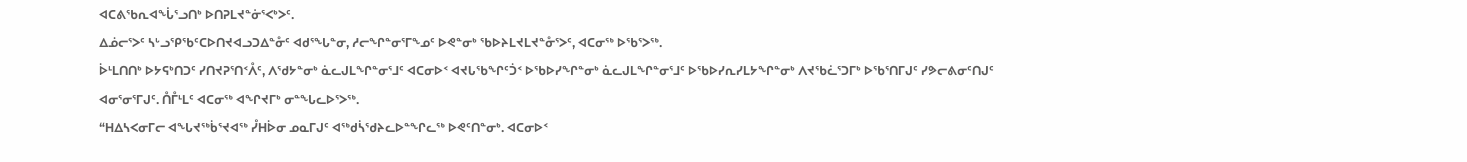ᐊᑕᕕᖃᕆᐊᖔᕐᓗᑎᒃ ᐅᑎᕈᒪᔪᓐᓃᕐᐸᒃᐳᑦ.
ᐃᓅᓕᕐᐳᑦ ᓴᒡᓗᕿᖃᑦᑕᐅᑎᔪᐊᓗᑐᐃᓐᓁᑦ ᐊᑯᕐᖓᓐᓂ, ᓱᓕᖏᓐᓂᕐᒥᖕᓄᑦ ᐅᕙᓐᓂᒃ ᖃᐅᔨᒪᔪᒪᔪᓐᓁᕐᐳᑦ, ᐊᑕᓂᖅ ᐅᖃᕐᐳᖅ.
ᐆᒻᒪᑎᑎᒃ ᐅᔭᕋᒃᑎᑐᑦ ᓯᑎᔪᕈᕐᑎᑉᐰᑦ, ᐱᖁᔭᓐᓂᒃ ᓈᓚᒍᒪᖏᓐᓂᕐᒧᑦ ᐊᑕᓂᐅᑉ ᐊᔪᒐᖃᖏᑦᑑᑉ ᐅᖃᐅᓯᖏᓐᓂᒃ ᓈᓚᒍᒪᖏᓐᓂᕐᒧᑦ ᐅᖃᐅᓯᕆᓯᒪᔭᖏᓐᓂᒃ ᐱᔪᖃᓛᕐᑐᒥᒃ ᐅᖃᕐᑎᒥᒍᑦ ᓯᕗᓕᕕᓂᑦᑎᒍᑦ ᐊᓂᕐᓂᕐᒥᒍᑦ. ᑍᒤᒻᒪᑦ ᐊᑕᓂᖅ ᐊᖏᔪᒥᒃ ᓂᓐᖓᓚᐅᕐᐳᖅ.
“ᕼᐃᓴᐸᓂᒥᓕ ᐊᖓᔪᖅᑳᕐᔪᐊᖅ ᓮᕼᐆᓂ ᓄᓇᒥᒍᑦ ᐊᖅᑯᓵᖁᔨᓚᐅᓐᖏᓚᖅ ᐅᕙᑦᑎᓐᓂᒃ. ᐊᑕᓂᐅᑉ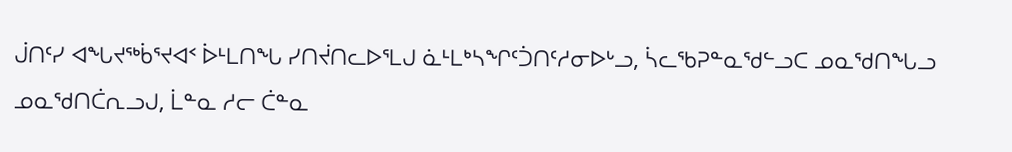ᒎᑎᑦᓯ ᐊᖓᔪᖅᑳᕐᔪᐊᑉ ᐆᒻᒪᑎᖓ ᓯᑎᔫᑎᓚᐅᕐᒪᒍ ᓈᒻᒪᒃᓴᖏᑦᑑᑎᑦᓱᓂᐅᒡᓗ, ᓵᓚᖃᕈᓐᓇᖁᓪᓗᑕ ᓄᓇᖁᑎᖓᓗ ᓄᓇᖁᑎᑖᕆᓗᒍ, ᒫᓐᓇ ᓱᓕ ᑖᓐᓇ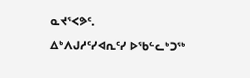ᓇᔪᕐᐸᕗᑦ.
ᐃᒃᐱᒍᓱᑦᓯᐊᕆᑦᓯ ᐅᖃᓪᓚᒃᑐᖅ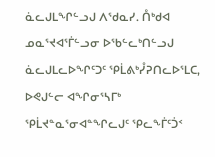ᓈᓚᒍᒪᖏᓪᓗᒍ ᐱᖁᓇᓯ. ᑍᒃᑯᐊ ᓄᓇᕐᔪᐊᕐᒦᓪᓗᓂ ᐅᖃᓪᓚᒃᑎᓪᓗᒍ ᓈᓚᒍᒪᓚᐅᖏᑦᑐᑦ ᕿᒫᕕᒃᓮᕈᑎᓚᐅᕐᒪᑕ, ᐅᕙᒍᓪᓕ ᐊᖏᓂᕐᓴᒥᒃ ᕿᒫᔪᓐᓇᕐᓂᐊᓐᖏᓚᒍᑦ ᕿᓚᖕᒦᑦᑑᑉ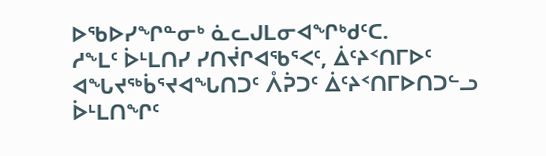ᐅᖃᐅᓯᖏᓐᓂᒃ ᓈᓚᒍᒪᓂᐊᖏᒃᑯᑦᑕ.
ᓱᖕᒪᑦ ᐆᒻᒪᑎᓯ ᓯᑎᔫᒋᐊᖃᕐᐸᑦ, ᐄᑦᔨᑉᑎᒥᐅᑦ ᐊᖓᔪᖅᑳᕐᔪᐊᖓᑎᑐᑦ ᐰᕉᑐᑦ ᐄᑦᔨᑉᑎᒥᐅᑎᑐᓪᓗ ᐆᒻᒪᑎᖏᑦ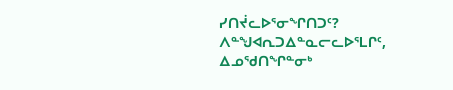ᓯᑎᔫᓚᐅᕐᓂᖏᑎᑐᑦ? ᐱᓐᖑᐊᕆᑐᐃᓐᓇᓕᓚᐅᕐᒪᒋᑦ, ᐃᓄᖁᑎᖏᓐᓂᒃ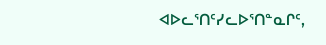ᐊᐅᓚᕐᑎᑦᓯᓚᐅᕐᑎᓐᓇᒋᑦ,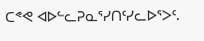ᑕᕝᕙ ᐊᐅᓪᓚᕈᓇᕐᓯᑎᑦᓯᓚᐅᕐᐳᑦ.